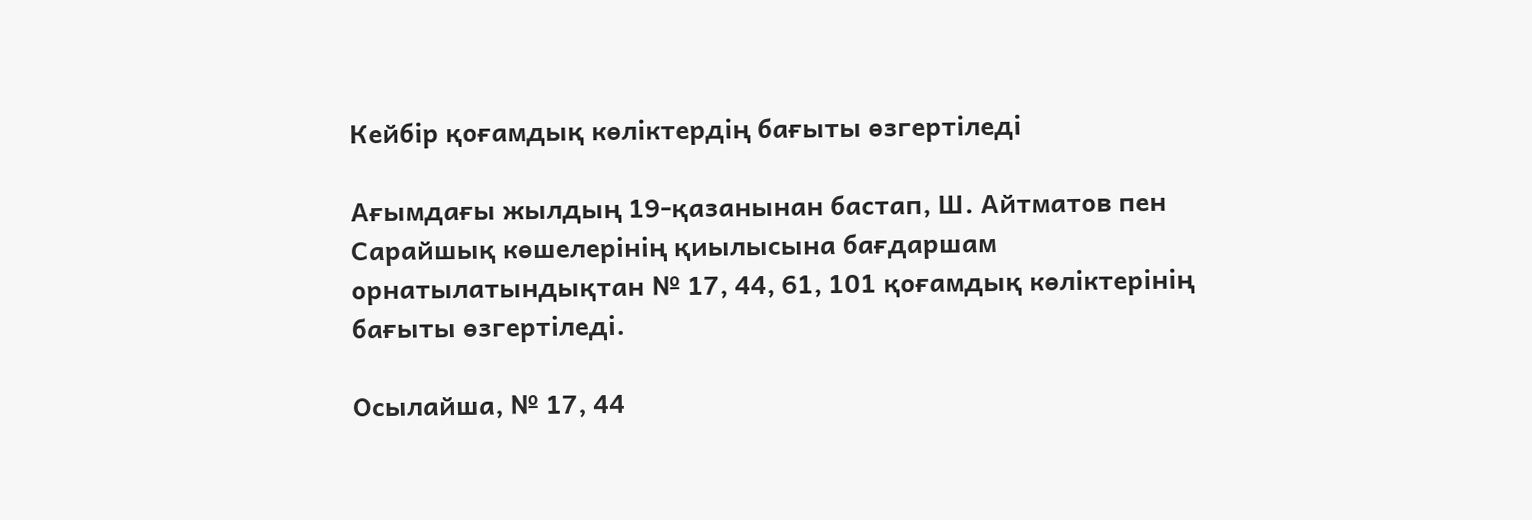Кейбір қоғамдық көліктердің бағыты өзгертіледі

Ағымдағы жылдың 19-қазанынан бастап, Ш. Айтматов пен Сарайшық көшелерінің қиылысына бағдаршам орнатылатындықтан № 17, 44, 61, 101 қоғамдық көліктерінің бағыты өзгертіледі.

Осылайша, № 17, 44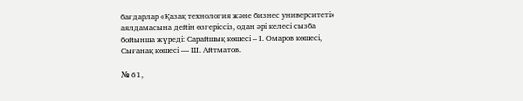бағдарлар «Қазақ технология және бизнес университеті» аялдамасына дейін өзгеріссіз, одан әрі келесі сызба бойынша жүреді: Сарайшық көшесі – І. Омаров көшесі, Сығанақ көшесі — Ш. Айтматов.

№ 61,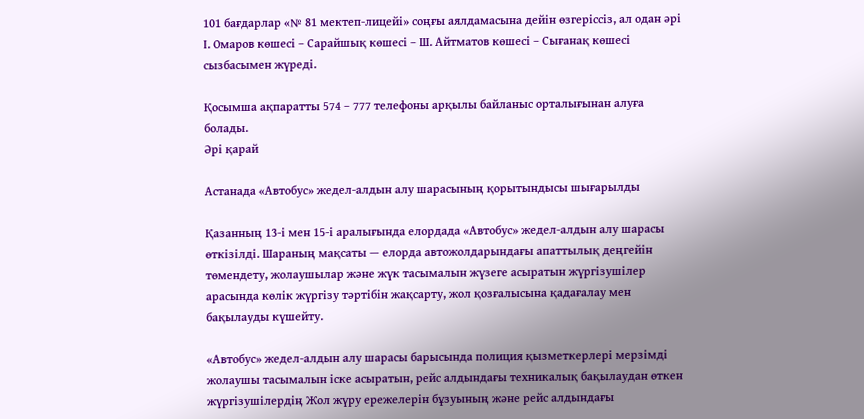101 бағдарлар «№ 81 мектеп-лицейі» соңғы аялдамасына дейін өзгеріссіз, ал одан әрі І. Омаров көшесі – Сарайшық көшесі – Ш. Айтматов көшесі – Сығанақ көшесі сызбасымен жүреді.

Қосымша ақпаратты 574 – 777 телефоны арқылы байланыс орталығынан алуға болады.
Әрі қарай

Астанада «Автобус» жедел-алдын алу шарасының қорытындысы шығарылды

Қазанның 13-і мен 15-і аралығында елордада «Автобус» жедел-алдын алу шарасы өткізілді. Шараның мақсаты — елорда автожолдарындағы апаттылық деңгейін төмендету, жолаушылар және жүк тасымалын жүзеге асыратын жүргізушілер арасында көлік жүргізу тәртібін жақсарту, жол қозғалысына қадағалау мен бақылауды күшейту.

«Автобус» жедел-алдын алу шарасы барысында полиция қызметкерлері мерзімді жолаушы тасымалын іске асыратын, рейс алдындағы техникалық бақылаудан өткен жүргізушілердің Жол жүру ережелерін бұзуының және рейс алдындағы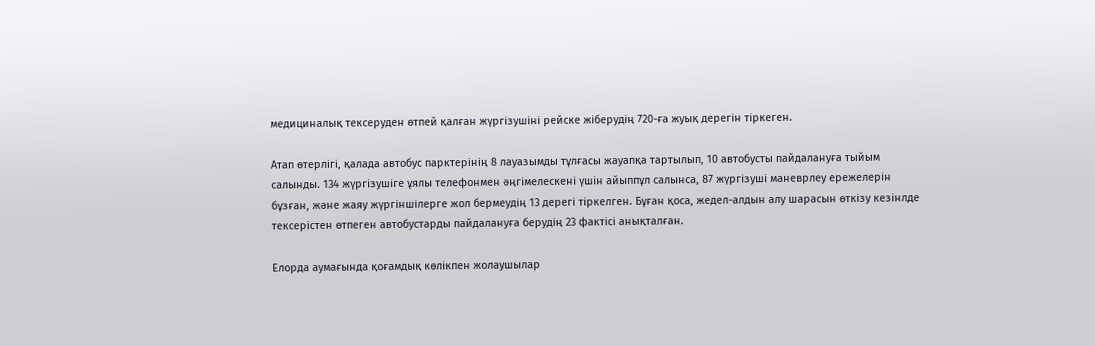медициналық тексеруден өтпей қалған жүргізушіні рейске жіберудің 720-ға жуық дерегін тіркеген.

Атап өтерлігі, қалада автобус парктерінің 8 лауазымды тұлғасы жауапқа тартылып, 10 автобусты пайдалануға тыйым салынды. 134 жүргізушіге ұялы телефонмен әңгімелескені үшін айыппұл салынса, 87 жүргізуші маневрлеу ережелерін бұзған, және жаяу жүргіншілерге жол бермеудің 13 дерегі тіркелген. Бұған қоса, жедел-алдын алу шарасын өткізу кезінлде тексерістен өтпеген автобустарды пайдалануға берудің 23 фактісі анықталған.

Елорда аумағында қоғамдық көлікпен жолаушылар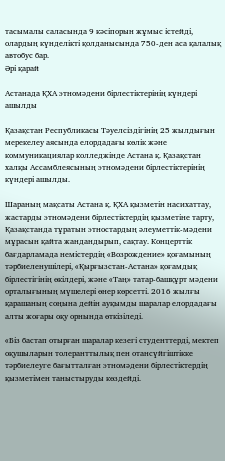тасымалы саласында 9 кәсіпорын жұмыс істейді, олардың күнделікті қолданысында 750-ден аса қалалық автобус бар.
Әрі қарай

Астанада ҚХА этномәдени бірлестіктерінің күндері ашылды

Қазақстан Республикасы Тәуелсіздігінің 25 жылдығын мерекелеу аясында елордадағы көлік және коммуникациялар колледжінде Астана қ. Қазақстан халқы Ассамблеясының этномәдени бірлестіктерінің күндері ашылды.

Шараның мақсаты Астана қ. ҚХА қызметін насихаттау, жастарды этномәдени бірлестіктердің қызметіне тарту, Қазақстанда тұратын этностардың әлеуметтік-мәдени мұрасын қайта жандандырып, сақтау. Концерттік бағдарламада немістердің «Возрождение» қоғамының тәрбиеленушілері, «Қырғызстан-Астана» қоғамдық бірлестігінің өкілдері, және «Таң» татар-башқұрт мәдени орталығының мүшелері өнер көрсетті. 2016 жылғы қарашаның соңына дейін ауқымды шаралар елордадағы алты жоғары оқу орнында өткізіледі.

«Біз бастап отырған шаралар кезегі студенттерді, мектеп оқушыларын толеранттылық пен отансүйгіштікке тәрбиелеуге бағытталған этномәдени бірлестіктердің қызметімен таныстыруды көздейді.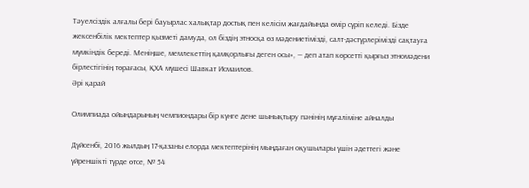Тәуелсіздік алғалы бері бауырлас халықтар достық пен келісім жағдайында өмір сүріп келеді. Бізде жексенбілік мектептер қызметі дамуда, ол біздің этносқа өз мәдениетімізді, салт-дәстүрлерімізді сақтауға мүмкіндік береді. Меніңше, мемлекеттің қамқорлығы деген осы», — деп атап көрсетті қырғыз этномәдени бірлестігінің төрағасы, ҚХА мүшесі Шавкат Исмаилов.
Әрі қарай

Олимпиада ойындарының чемпиондары бір күнге дене шынықтыру пәнінің мұғаліміне айналды

Дүйсенбі, 2016 жылдың 17-қазаны елорда мектептерінің мыңдаған оқушылары үшін әдеттегі және үйреншікті түрде өтсе, № 54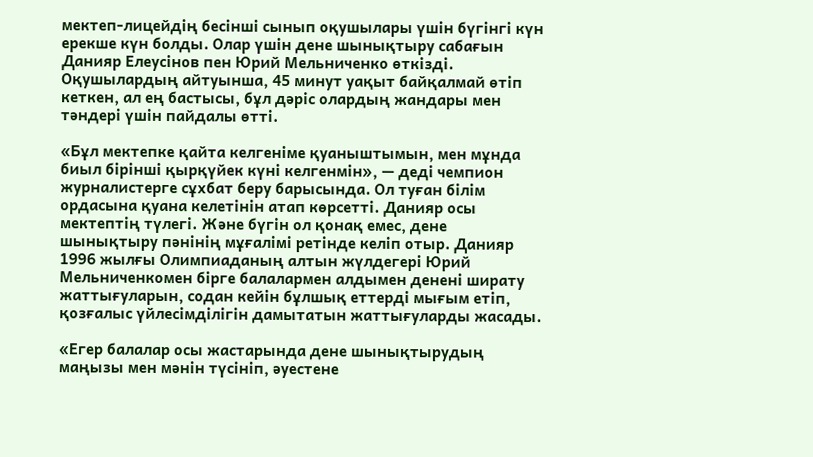мектеп-лицейдің бесінші сынып оқушылары үшін бүгінгі күн ерекше күн болды. Олар үшін дене шынықтыру сабағын Данияр Елеусінов пен Юрий Мельниченко өткізді. Оқушылардың айтуынша, 45 минут уақыт байқалмай өтіп кеткен, ал ең бастысы, бұл дәріс олардың жандары мен тәндері үшін пайдалы өтті.

«Бұл мектепке қайта келгеніме қуаныштымын, мен мұнда биыл бірінші қырқүйек күні келгенмін», — деді чемпион журналистерге сұхбат беру барысында. Ол туған білім ордасына қуана келетінін атап көрсетті. Данияр осы мектептің түлегі. Және бүгін ол қонақ емес, дене шынықтыру пәнінің мұғалімі ретінде келіп отыр. Данияр 1996 жылғы Олимпиаданың алтын жүлдегері Юрий Мельниченкомен бірге балалармен алдымен денені ширату жаттығуларын, содан кейін бұлшық еттерді мығым етіп, қозғалыс үйлесімділігін дамытатын жаттығуларды жасады.

«Егер балалар осы жастарында дене шынықтырудың маңызы мен мәнін түсініп, әуестене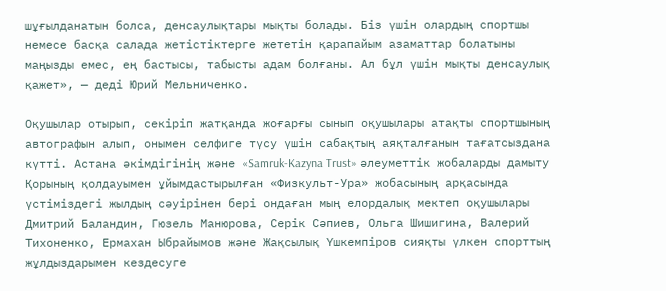шұғылданатын болса, денсаулықтары мықты болады. Біз үшін олардың спортшы немесе басқа салада жетістіктерге жететін қарапайым азаматтар болатыны маңызды емес, ең бастысы, табысты адам болғаны. Ал бұл үшін мықты денсаулық қажет», — деді Юрий Мельниченко.

Оқушылар отырып, секіріп жатқанда жоғарғы сынып оқушылары атақты спортшының автографын алып, онымен селфиге түсу үшін сабақтың аяқталғанын тағатсыздана күтті. Астана әкімдігінің және «Samruk-Kazyna Trust» әлеуметтік жобаларды дамыту Қорының қолдауымен ұйымдастырылған «Физкульт-Ура» жобасының арқасында үстіміздегі жылдың сәуірінен бері ондаған мың елордалық мектеп оқушылары Дмитрий Баландин, Гюзель Манюрова, Серік Сәпиев, Ольга Шишигина, Валерий Тихоненко, Ермахан Ыбрайымов және Жақсылық Үшкемпіров сияқты үлкен спорттың жұлдыздарымен кездесуге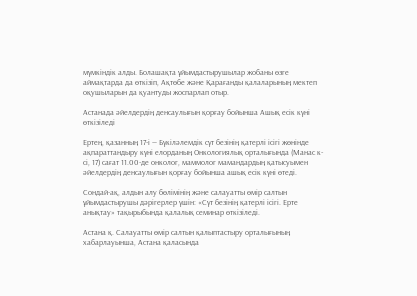мүмкіндік алды. Болашақта ұйымдастырушылар жобаны өзге аймақтарда да өткізіп, Ақтөбе және Қарағанды қалаларының мектеп оқушыларын да қуантуды жоспарлап отыр.

Астанада әйелдердің денсаулығын қорғау бойынша Ашық есік күні өткізіледі

Ертең, қазанның 17-і — Бүкіләлемдік сүт безінің қатерлі ісігі жөнінде ақпараттандыру күні елорданың Онкологиялық орталығында (Манас к-сі, 17) сағат 11.00-де онколог, маммолог мамандардың қатысуымен әйелдердің денсаулығын қорғау бойынша ашық есік күні өтеді.

Сондай-ақ, алдын алу бөлімінің және салауатты өмір салтын ұйымдастырушы дәрігерлер үшін: «Сүт безінің қатерлі ісігі. Ерте анықтау» тақырыбында қалалық семинар өткізіледі.

Астана қ. Салауатты өмір салтын қалыптастыру орталығының хабарлауынша, Астана қаласында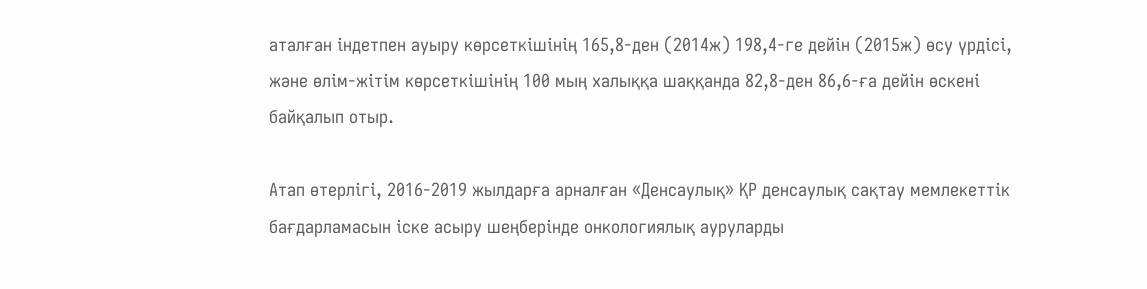аталған індетпен ауыру көрсеткішінің 165,8-ден (2014ж) 198,4-ге дейін (2015ж) өсу үрдісі, және өлім-жітім көрсеткішінің 100 мың халыққа шаққанда 82,8-ден 86,6-ға дейін өскені байқалып отыр.

Атап өтерлігі, 2016-2019 жылдарға арналған «Денсаулық» ҚР денсаулық сақтау мемлекеттік бағдарламасын іске асыру шеңберінде онкологиялық ауруларды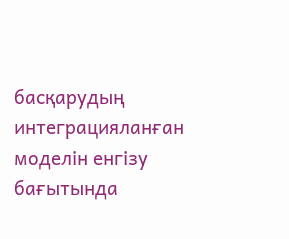басқарудың интеграцияланған моделін енгізу бағытында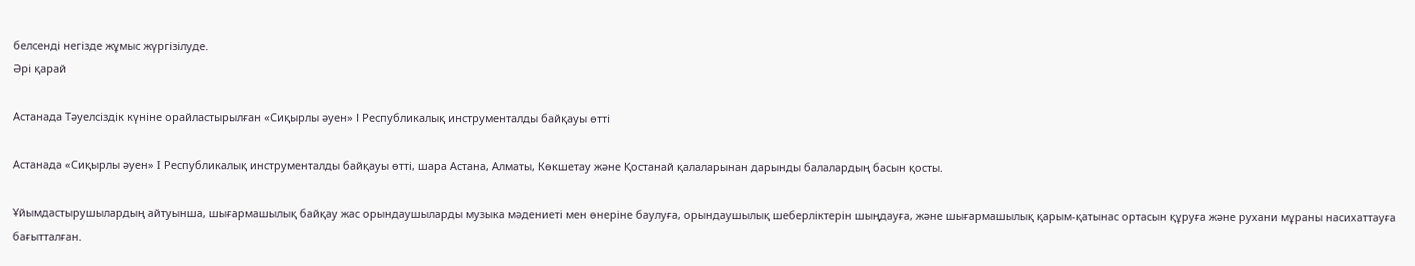белсенді негізде жұмыс жүргізілуде.
Әрі қарай

Астанада Тәуелсіздік күніне орайластырылған «Сиқырлы әуен» І Республикалық инструменталды байқауы өтті

Астанада «Сиқырлы әуен» I Республикалық инструменталды байқауы өтті, шара Астана, Алматы, Көкшетау және Қостанай қалаларынан дарынды балалардың басын қосты.

Ұйымдастырушылардың айтуынша, шығармашылық байқау жас орындаушыларды музыка мәдениеті мен өнеріне баулуға, орындаушылық шеберліктерін шыңдауға, және шығармашылық қарым-қатынас ортасын құруға және рухани мұраны насихаттауға бағытталған.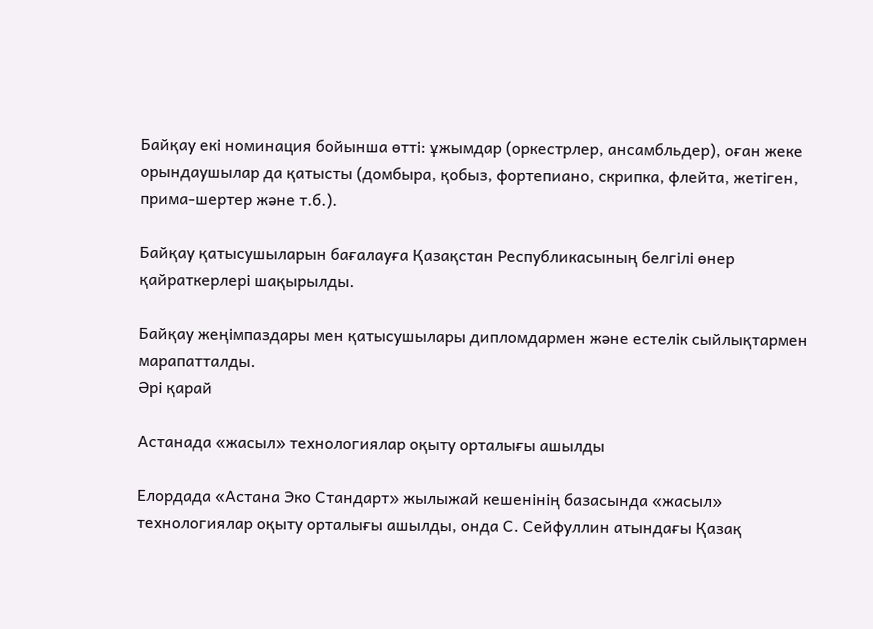Байқау екі номинация бойынша өтті: ұжымдар (оркестрлер, ансамбльдер), оған жеке орындаушылар да қатысты (домбыра, қобыз, фортепиано, скрипка, флейта, жетіген, прима-шертер және т.б.).

Байқау қатысушыларын бағалауға Қазақстан Республикасының белгілі өнер қайраткерлері шақырылды.

Байқау жеңімпаздары мен қатысушылары дипломдармен және естелік сыйлықтармен марапатталды.
Әрі қарай

Астанада «жасыл» технологиялар оқыту орталығы ашылды

Елордада «Астана Эко Стандарт» жылыжай кешенінің базасында «жасыл» технологиялар оқыту орталығы ашылды, онда С. Сейфуллин атындағы Қазақ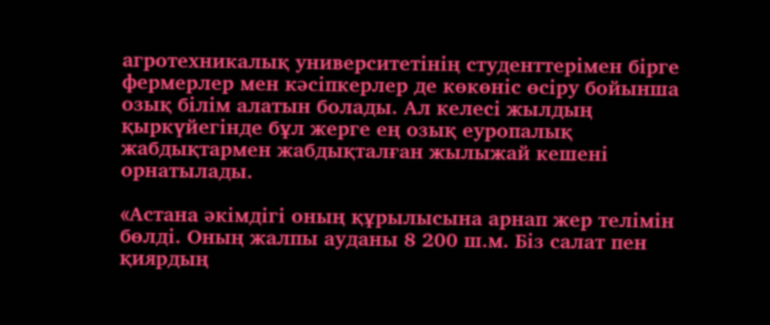агротехникалық университетінің студенттерімен бірге фермерлер мен кәсіпкерлер де көкөніс өсіру бойынша озық білім алатын болады. Ал келесі жылдың қыркүйегінде бұл жерге ең озық еуропалық жабдықтармен жабдықталған жылыжай кешені орнатылады.

«Астана әкімдігі оның құрылысына арнап жер телімін бөлді. Оның жалпы ауданы 8 200 ш.м. Біз салат пен қиярдың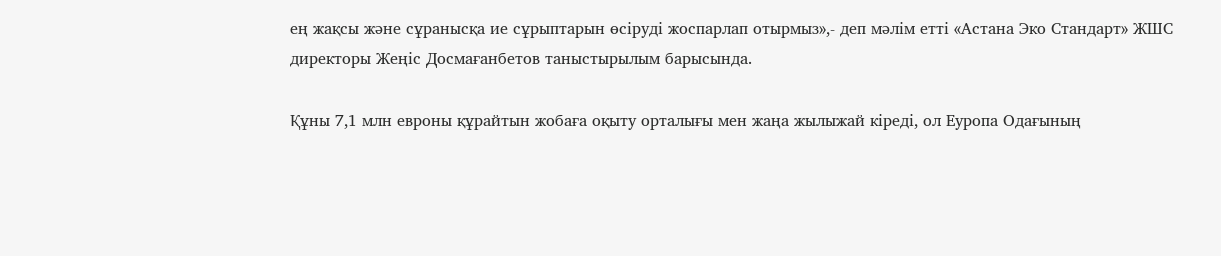ең жақсы және сұранысқа ие сұрыптарын өсіруді жоспарлап отырмыз»,- деп мәлім етті «Астана Эко Стандарт» ЖШС директоры Жеңіс Досмағанбетов таныстырылым барысында.

Құны 7,1 млн евроны құрайтын жобаға оқыту орталығы мен жаңа жылыжай кіреді, ол Еуропа Одағының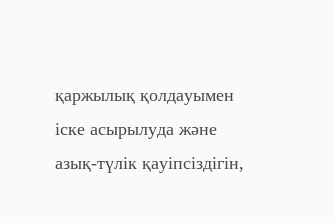қаржылық қолдауымен іске асырылуда және азық-түлік қауіпсіздігін,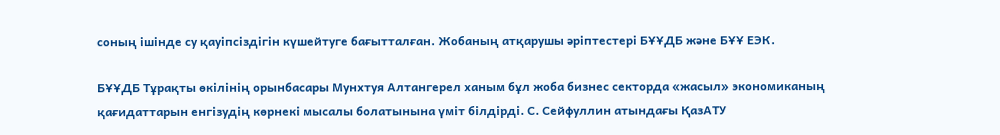соның ішінде су қауіпсіздігін күшейтуге бағытталған. Жобаның атқарушы әріптестері БҰҰДБ және БҰҰ ЕЭК.

БҰҰДБ Тұрақты өкілінің орынбасары Мунхтуя Алтангерел ханым бұл жоба бизнес секторда «жасыл» экономиканың қағидаттарын енгізудің көрнекі мысалы болатынына үміт білдірді. С. Сейфуллин атындағы ҚазАТУ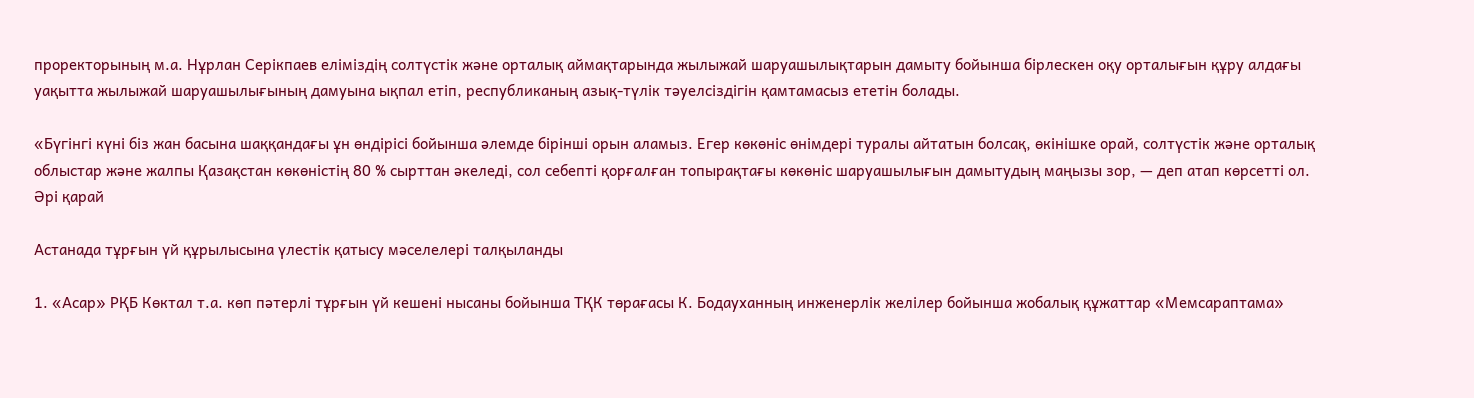проректорының м.а. Нұрлан Серікпаев еліміздің солтүстік және орталық аймақтарында жылыжай шаруашылықтарын дамыту бойынша бірлескен оқу орталығын құру алдағы уақытта жылыжай шаруашылығының дамуына ықпал етіп, республиканың азық-түлік тәуелсіздігін қамтамасыз ететін болады.

«Бүгінгі күні біз жан басына шаққандағы ұн өндірісі бойынша әлемде бірінші орын аламыз. Егер көкөніс өнімдері туралы айтатын болсақ, өкінішке орай, солтүстік және орталық облыстар және жалпы Қазақстан көкөністің 80 % сырттан әкеледі, сол себепті қорғалған топырақтағы көкөніс шаруашылығын дамытудың маңызы зор, — деп атап көрсетті ол.
Әрі қарай

Астанада тұрғын үй құрылысына үлестік қатысу мәселелері талқыланды

1. «Асар» РҚБ Көктал т.а. көп пәтерлі тұрғын үй кешені нысаны бойынша ТҚК төрағасы К. Бодауханның инженерлік желілер бойынша жобалық құжаттар «Мемсараптама»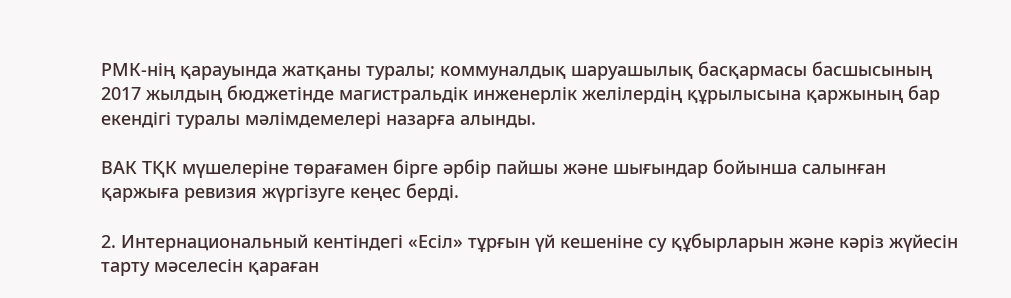РМК-нің қарауында жатқаны туралы; коммуналдық шаруашылық басқармасы басшысының 2017 жылдың бюджетінде магистральдік инженерлік желілердің құрылысына қаржының бар екендігі туралы мәлімдемелері назарға алынды.

ВАК ТҚК мүшелеріне төрағамен бірге әрбір пайшы және шығындар бойынша салынған қаржыға ревизия жүргізуге кеңес берді.

2. Интернациональный кентіндегі «Есіл» тұрғын үй кешеніне су құбырларын және кәріз жүйесін тарту мәселесін қараған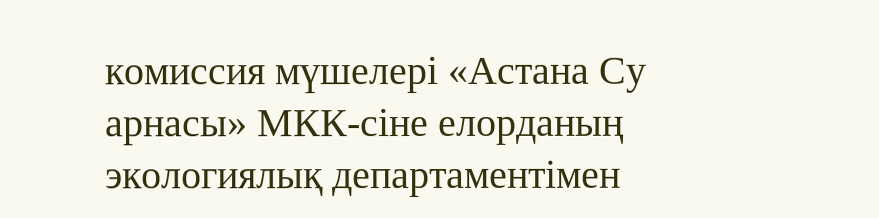комиссия мүшелері «Астана Су арнасы» МКК-сіне елорданың экологиялық департаментімен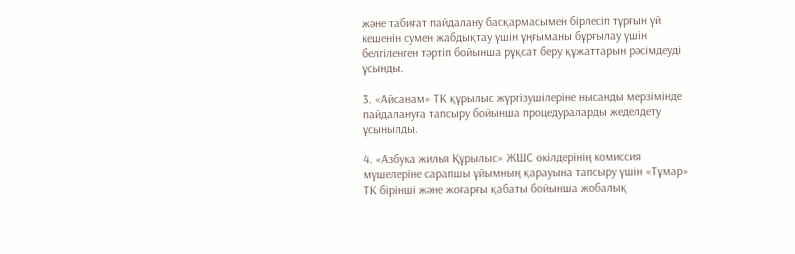және табиғат пайдалану басқармасымен бірлесіп тұрғын үй кешенін сумен жабдықтау үшін ұңғыманы бұрғылау үшін белгіленген тәртіп бойынша рұқсат беру құжаттарын рәсімдеуді ұсынды.

3. «Айсанам» ТК құрылыс жүргізушілеріне нысанды мерзімінде пайдалануға тапсыру бойынша процедураларды жеделдету ұсынылды.

4. «Азбука жилья Құрылыс» ЖШС өкілдерінің комиссия мүшелеріне сарапшы ұйымның қарауына тапсыру үшін «Тұмар» ТК бірінші және жоғарғы қабаты бойынша жобалық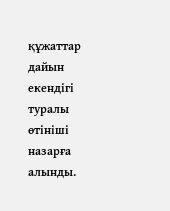құжаттар дайын екендігі туралы өтініші назарға алынды.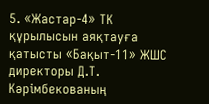5. «Жастар-4» ТК құрылысын аяқтауға қатысты «Бақыт-11» ЖШС директоры Д.Т. Кәрімбекованың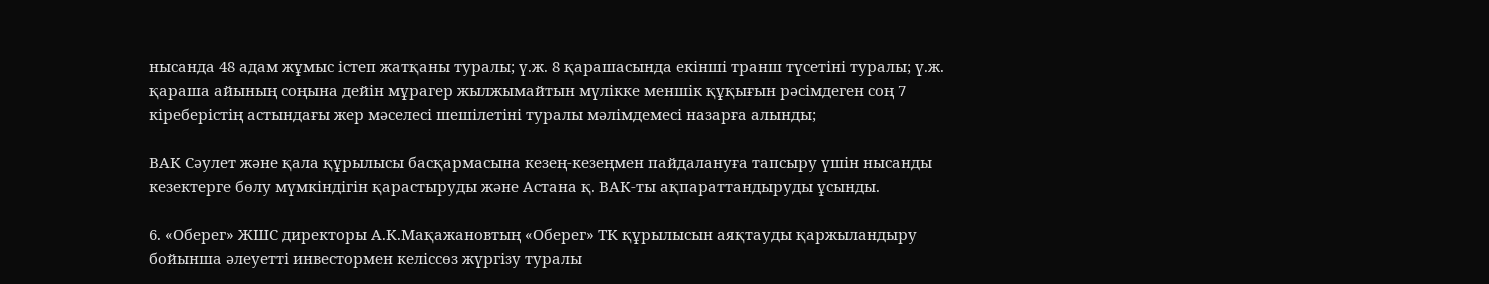нысанда 48 адам жұмыс істеп жатқаны туралы; ү.ж. 8 қарашасында екінші транш түсетіні туралы; ү.ж. қараша айының соңына дейін мұрагер жылжымайтын мүлікке меншік құқығын рәсімдеген соң 7 кіреберістің астындағы жер мәселесі шешілетіні туралы мәлімдемесі назарға алынды;

ВАК Сәулет және қала құрылысы басқармасына кезең-кезеңмен пайдалануға тапсыру үшін нысанды кезектерге бөлу мүмкіндігін қарастыруды және Астана қ. ВАК-ты ақпараттандыруды ұсынды.

6. «Оберег» ЖШС директоры А.К.Мақажановтың «Оберег» ТК құрылысын аяқтауды қаржыландыру бойынша әлеуетті инвестормен келіссөз жүргізу туралы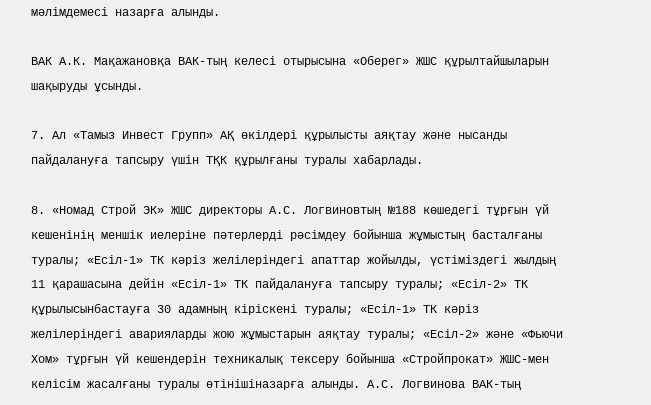мәлімдемесі назарға алынды.

ВАК А.К. Мақажановқа ВАК-тың келесі отырысына «Оберег» ЖШС құрылтайшыларын шақыруды ұсынды.

7. Ал «Тамыз Инвест Групп» АҚ өкілдері құрылысты аяқтау және нысанды пайдалануға тапсыру үшін ТҚК құрылғаны туралы хабарлады.

8. «Номад Строй ЭК» ЖШС директоры А.С. Логвиновтың №188 көшедегі тұрғын үй кешенінің меншік иелеріне пәтерлерді рәсімдеу бойынша жұмыстың басталғаны туралы; «Есіл-1» ТК кәріз желілеріндегі апаттар жойылды, үстіміздегі жылдың 11 қарашасына дейін «Есіл-1» ТК пайдалануға тапсыру туралы; «Есіл-2» ТК құрылысынбастауға 30 адамның кіріскені туралы; «Есіл-1» ТК кәріз желілеріндегі аварияларды жою жұмыстарын аяқтау туралы; «Есіл-2» және «Фьючи Хом» тұрғын үй кешендерін техникалық тексеру бойынша «Стройпрокат» ЖШС-мен келісім жасалғаны туралы өтінішіназарға алынды. А.С. Логвинова ВАК-тың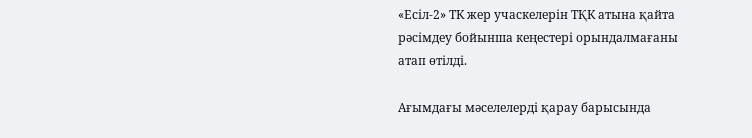«Есіл-2» ТК жер учаскелерін ТҚК атына қайта рәсімдеу бойынша кеңестері орындалмағаны атап өтілді.

Ағымдағы мәселелерді қарау барысында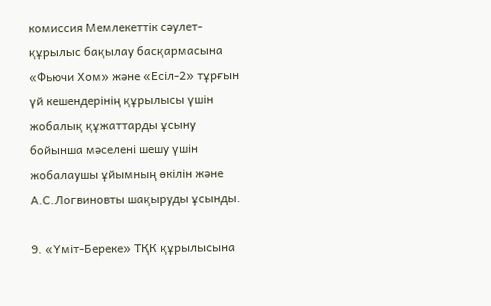комиссия Мемлекеттік сәулет-құрылыс бақылау басқармасына «Фьючи Хом» және «Есіл-2» тұрғын үй кешендерінің құрылысы үшін жобалық құжаттарды ұсыну бойынша мәселені шешу үшін жобалаушы ұйымның өкілін және А.С.Логвиновты шақыруды ұсынды.

9. «Үміт-Береке» ТҚК құрылысына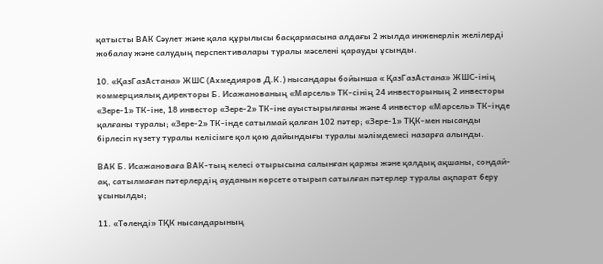қатысты ВАК Сәулет және қала құрылысы басқармасына алдағы 2 жылда инженерлік желілерді жобалау және салудың перспективалары туралы мәселені қарауды ұсынды.

10. «ҚазГазАстана» ЖШС (Ахмедияров Д.К.) нысандары бойынша « ҚазГазАстана» ЖШС-інің коммерциялық директоры Б. Исажанованың «Марсель» ТК-сінің 24 инвесторының 2 инвесторы «Зере-1» ТК-іне, 18 инвестор «Зере-2» ТК-іне ауыстырылғаны және 4 инвестор «Марсель» ТК-інде қалғаны туралы; «Зере-2» ТК-інде сатылмай қалған 102 пәтер; «Зере-1» ТҚК-мен нысанды бірлесіп күзету туралы келісімге қол қою дайындығы туралы мәлімдемесі назарға алынды.

ВАК Б. Исажановаға ВАК-тың келесі отырысына салынған қаржы және қалдық ақшаны, сондай-ақ, сатылмаған пәтерлердің ауданын көрсете отырып сатылған пәтерлер туралы ақпарат беру ұсынылды;

11. «Төленді» ТҚК нысандарының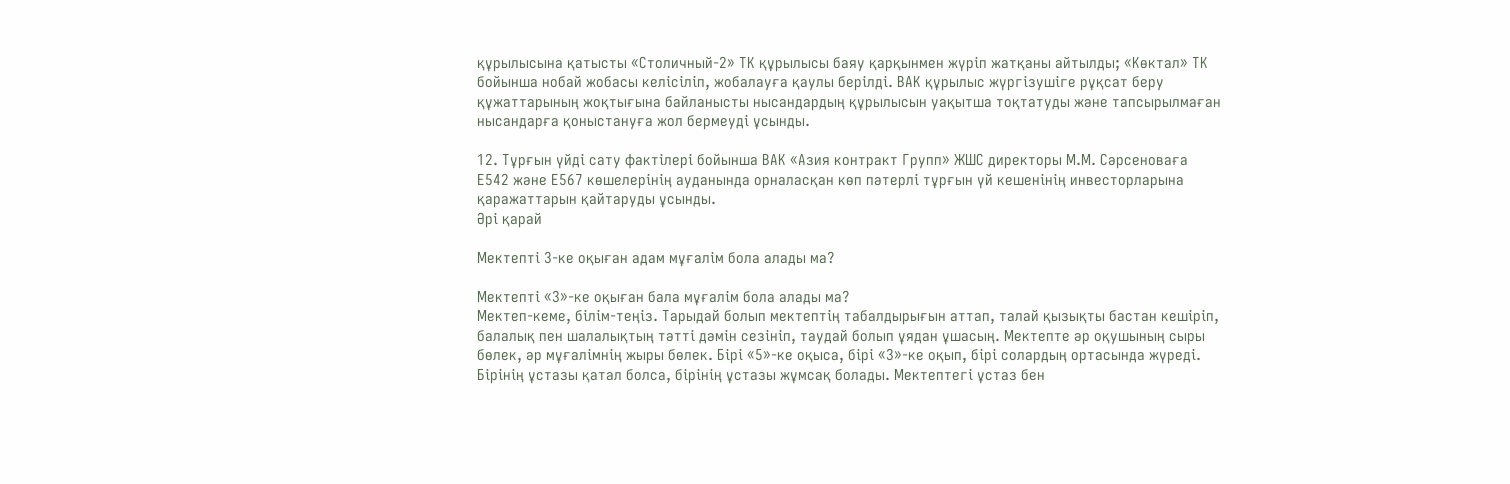құрылысына қатысты «Столичный-2» ТК құрылысы баяу қарқынмен жүріп жатқаны айтылды; «Көктал» ТК бойынша нобай жобасы келісіліп, жобалауға қаулы берілді. ВАК құрылыс жүргізушіге рұқсат беру құжаттарының жоқтығына байланысты нысандардың құрылысын уақытша тоқтатуды және тапсырылмаған нысандарға қоныстануға жол бермеуді ұсынды.

12. Тұрғын үйді сату фактілері бойынша ВАК «Азия контракт Групп» ЖШС директоры М.М. Сәрсеноваға Е542 және Е567 көшелерінің ауданында орналасқан көп пәтерлі тұрғын үй кешенінің инвесторларына қаражаттарын қайтаруды ұсынды.
Әрі қарай

Мектепті 3-ке оқыған адам мұғалім бола алады ма?

Мектепті «3»-ке оқыған бала мұғалім бола алады ма?
Мектеп-кеме, білім-теңіз. Тарыдай болып мектептің табалдырығын аттап, талай қызықты бастан кешіріп, балалық пен шалалықтың тәтті дәмін сезініп, таудай болып ұядан ұшасың. Мектепте әр оқушының сыры бөлек, әр мұғалімнің жыры бөлек. Бірі «5»-ке оқыса, бірі «3»-ке оқып, бірі солардың ортасында жүреді. Бірінің ұстазы қатал болса, бірінің ұстазы жұмсақ болады. Мектептегі ұстаз бен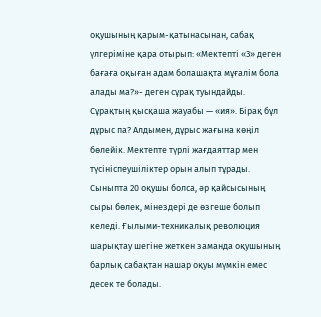оқушының қарым-қатынасынан, сабақ үлгеріміне қара отырып: «Мектепті «3» деген бағаға оқыған адам болашақта мұғалім бола алады ма?»- деген сұрақ туындайды.
Сұрақтың қысқаша жауабы — «ия». Бірақ бұл дұрыс па? Алдымен, дұрыс жағына көңіл бөлейік. Мектепте түрлі жағдаяттар мен түсініспеушіліктер орын алып тұрады. Сыныпта 20 оқушы болса, әр қайсысының сыры бөлек, мінездері де өзгеше болып келеді. Ғылыми-техникалық революция шарықтау шегіне жеткен заманда оқушының барлық сабақтан нашар оқуы мүмкін емес десек те болады.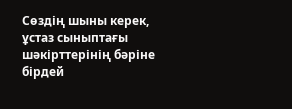Сөздің шыны керек, ұстаз сыныптағы шәкірттерінің бәріне бірдей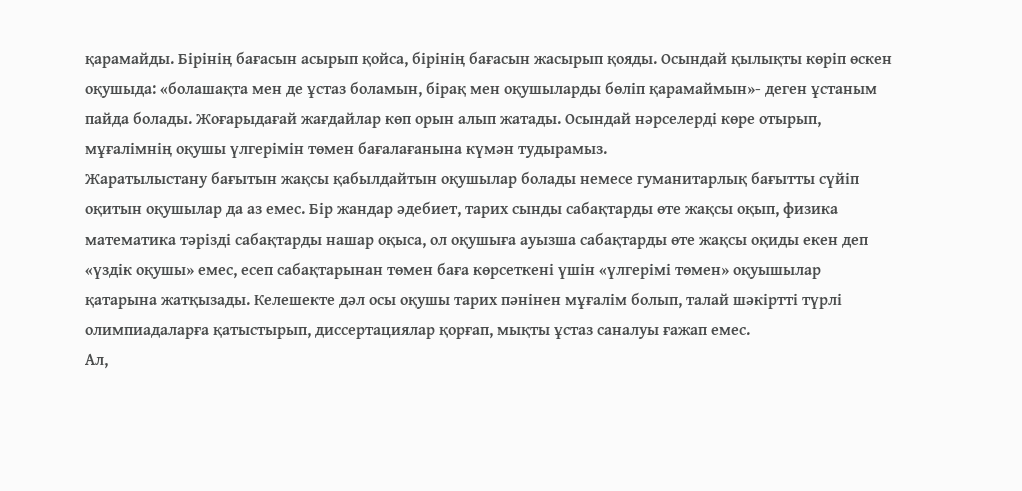қарамайды. Бірінің бағасын асырып қойса, бірінің бағасын жасырып қояды. Осындай қылықты көріп өскен оқушыда: «болашақта мен де ұстаз боламын, бірақ мен оқушыларды бөліп қарамаймын»- деген ұстаным пайда болады. Жоғарыдағай жағдайлар көп орын алып жатады. Осындай нәрселерді көре отырып, мұғалімнің оқушы үлгерімін төмен бағалағанына күмән тудырамыз.
Жаратылыстану бағытын жақсы қабылдайтын оқушылар болады немесе гуманитарлық бағытты сүйіп оқитын оқушылар да аз емес. Бір жандар әдебиет, тарих сынды сабақтарды өте жақсы оқып, физика математика тәрізді сабақтарды нашар оқыса, ол оқушыға ауызша сабақтарды өте жақсы оқиды екен деп «үздік оқушы» емес, есеп сабақтарынан төмен баға көрсеткені үшін «үлгерімі төмен» оқуышылар қатарына жатқызады. Келешекте дәл осы оқушы тарих пәнінен мұғалім болып, талай шәкіртті түрлі олимпиадаларға қатыстырып, диссертациялар қорғап, мықты ұстаз саналуы ғажап емес.
Ал,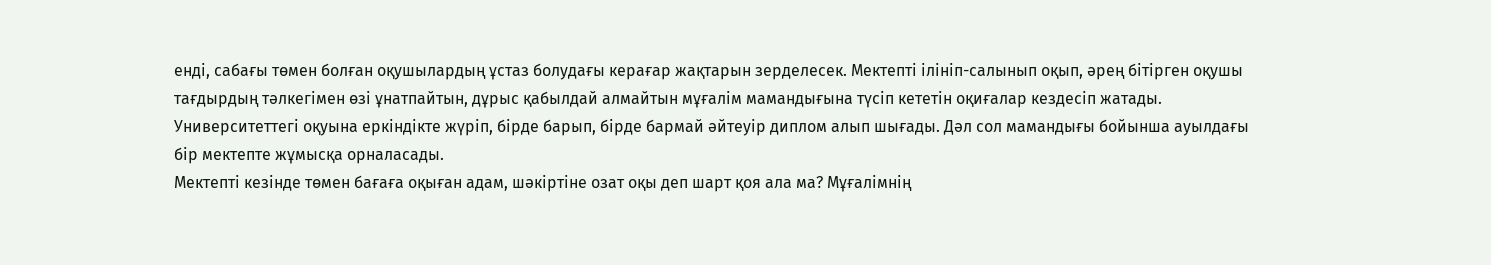енді, сабағы төмен болған оқушылардың ұстаз болудағы керағар жақтарын зерделесек. Мектепті ілініп-салынып оқып, әрең бітірген оқушы тағдырдың тәлкегімен өзі ұнатпайтын, дұрыс қабылдай алмайтын мұғалім мамандығына түсіп кететін оқиғалар кездесіп жатады. Университеттегі оқуына еркіндікте жүріп, бірде барып, бірде бармай әйтеуір диплом алып шығады. Дәл сол мамандығы бойынша ауылдағы бір мектепте жұмысқа орналасады.
Мектепті кезінде төмен бағаға оқыған адам, шәкіртіне озат оқы деп шарт қоя ала ма? Мұғалімнің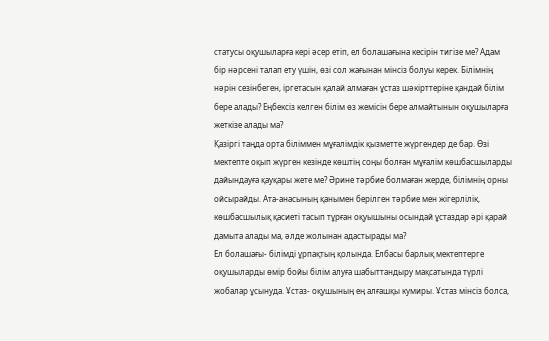статусы оқушыларға кері әсер етіп, ел болашағына кесірін тигізе ме? Адам бір нәрсені талап ету үшін, өзі сол жағынан мінсіз болуы керек. Білімнің нәрін сезінбеген, іргетасын қалай алмаған ұстаз шәкірттеріне қандай білім бере алады? Еңбексіз келген білім өз жемісін бере алмайтынын оқушыларға жеткізе алады ма?
Қазіргі таңда орта біліммен мұғалімдік қызметте жүргендер де бар. Өзі мектепте оқып жүрген кезінде көштің соңы болған мұғалім көшбасшыларды дайындауға қауқары жете ме? Әрине тәрбие болмаған жерде, білімнің орны ойсырайды. Ата-анасының қанымен берілген тәрбие мен жігерлілік, көшбасшылық қасиеті тасып тұрған оқуышыны осындай ұстаздар әрі қарай дамыта алады ма, әлде жолынан адастырады ма?
Ел болашағы- білімді ұрпақтың қолында. Елбасы барлық мектептерге оқушыларды өмір бойы білім алуға шабыттандыру мақсатында түрлі жобалар ұсынуда. Ұстаз- оқушының ең алғашқы кумиры. Ұстаз мінсіз болса,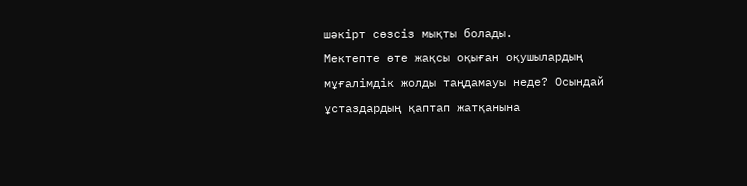шәкірт сөзсіз мықты болады.
Мектепте өте жақсы оқыған оқушылардың мұғалімдік жолды таңдамауы неде? Осындай ұстаздардың қаптап жатқанына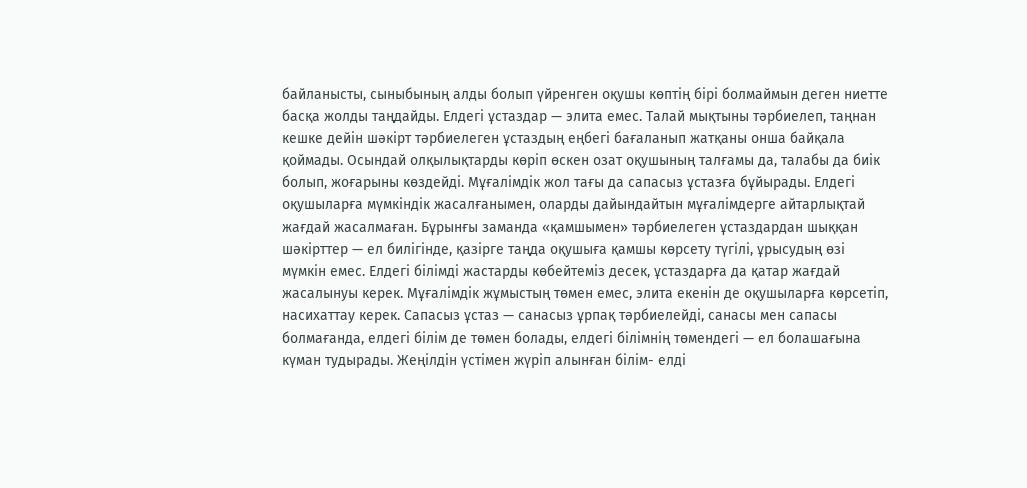байланысты, сыныбының алды болып үйренген оқушы көптің бірі болмаймын деген ниетте басқа жолды таңдайды. Елдегі ұстаздар — элита емес. Талай мықтыны тәрбиелеп, таңнан кешке дейін шәкірт тәрбиелеген ұстаздың еңбегі бағаланып жатқаны онша байқала қоймады. Осындай олқылықтарды көріп өскен озат оқушының талғамы да, талабы да биік болып, жоғарыны көздейді. Мұғалімдік жол тағы да сапасыз ұстазға бұйырады. Елдегі оқушыларға мүмкіндік жасалғанымен, оларды дайындайтын мұғалімдерге айтарлықтай жағдай жасалмаған. Бұрынғы заманда «қамшымен» тәрбиелеген ұстаздардан шыққан шәкірттер — ел билігінде, қазірге таңда оқушыға қамшы көрсету түгілі, ұрысудың өзі мүмкін емес. Елдегі білімді жастарды көбейтеміз десек, ұстаздарға да қатар жағдай жасалынуы керек. Мұғалімдік жұмыстың төмен емес, элита екенін де оқушыларға көрсетіп, насихаттау керек. Сапасыз ұстаз — санасыз ұрпақ тәрбиелейді, санасы мен сапасы болмағанда, елдегі білім де төмен болады, елдегі білімнің төмендегі — ел болашағына күман тудырады. Жеңілдін үстімен жүріп алынған білім- елді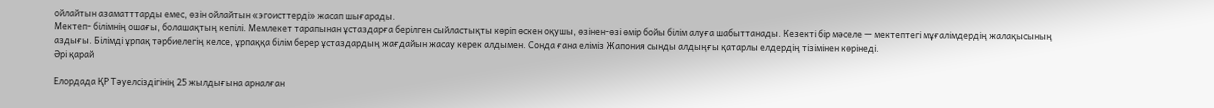ойлайтын азаматттарды емес, өзін ойлайтын «эгоисттерді» жасап шығарады.
Мектеп- білімнің ошағы, болашақтың кепілі. Мемлекет тарапынан ұстаздарға берілген сыйластықты көріп өскен оқушы, өзінен-өзі өмір бойы білім алуға шабыттанады. Кезекті бір мәселе — мектептегі мұғалімдердің жалақысының аздығы. Білімді ұрпақ тәрбиелегің келсе, ұрпаққа білім берер ұстаздардың жағдайын жасау керек алдымен. Сонда ғана еліміз Жапония сынды алдыңғы қатарлы елдердің тізімінен көрінеді.
Әрі қарай

Елордада ҚР Тәуелсіздігінің 25 жылдығына арналған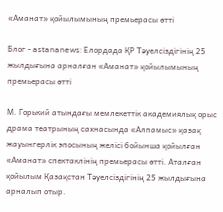«Аманат» қойылымының премьерасы өтті

Блог - astananews: Елордада ҚР Тәуелсіздігінің 25 жылдығына арналған «Аманат» қойылымының премьерасы өтті

М. Горький атындағы мемлекеттік академиялық орыс драма театрының сахнасында «Алпамыс» қазақ жауынгерлік эпосының желісі бойынша қойылған «Аманат» спектаклінің премьерасы өтті. Аталған қойылым Қазақстан Тәуелсіздігінің 25 жылдығына арналып отыр.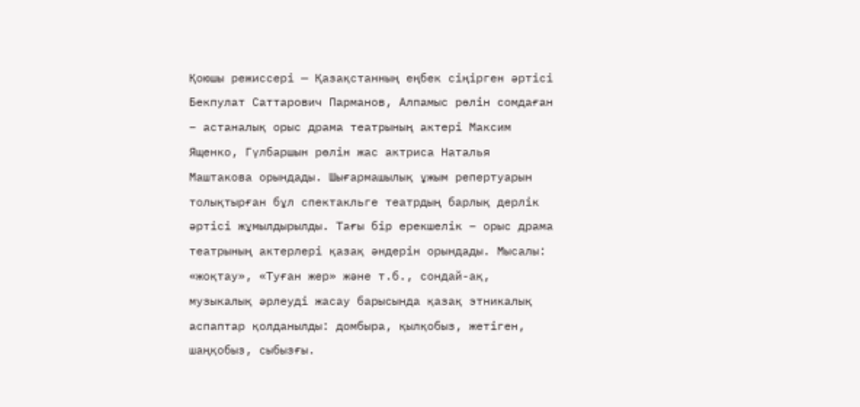Қоюшы режиссері — Қазақстанның еңбек сіңірген әртісі Бекпулат Саттарович Парманов, Алпамыс рөлін сомдаған – астаналық орыс драма театрының актері Максим Ященко, Гүлбаршын рөлін жас актриса Наталья Маштакова орындады. Шығармашылық ұжым репертуарын толықтырған бұл спектакльге театрдың барлық дерлік әртісі жұмылдырылды. Тағы бір ерекшелік – орыс драма театрының актерлері қазақ әндерін орындады. Мысалы: «жоқтау», «Туған жер» және т.б., сондай-ақ, музыкалық әрлеуді жасау барысында қазақ этникалық аспаптар қолданылды: домбыра, қылқобыз, жетіген, шаңқобыз, сыбызғы.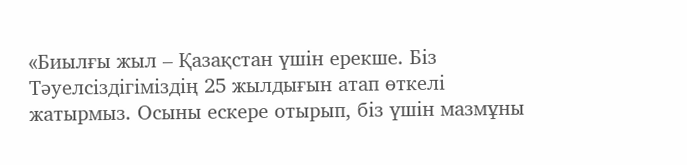«Биылғы жыл – Қазақстан үшін ерекше. Біз Тәуелсіздігіміздің 25 жылдығын атап өткелі жатырмыз. Осыны ескере отырып, біз үшін мазмұны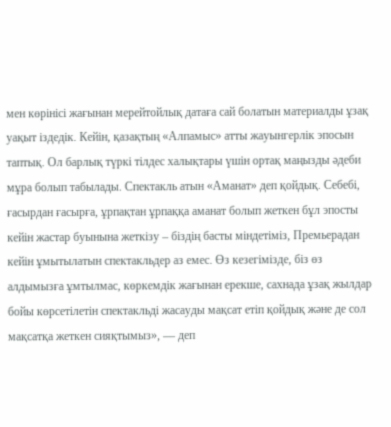мен көрінісі жағынан мерейтойлық датаға сай болатын материалды ұзақ уақыт іздедік. Кейін, қазақтың «Алпамыс» атты жауынгерлік эпосын таптық. Ол барлық түркі тілдес халықтары үшін ортақ маңызды әдеби мұра болып табылады. Спектакль атын «Аманат» деп қойдық. Себебі, ғасырдан ғасырға, ұрпақтан ұрпаққа аманат болып жеткен бұл эпосты кейін жастар буынына жеткізу – біздің басты міндетіміз, Премьерадан кейін ұмытылатын спектакльдер аз емес. Өз кезегімізде, біз өз алдымызға ұмтылмас, көркемдік жағынан ерекше, сахнада ұзақ жылдар бойы көрсетілетін спектакльді жасауды мақсат етіп қойдық және де сол мақсатқа жеткен сияқтымыз», — деп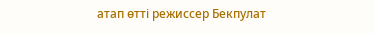атап өтті режиссер Бекпулат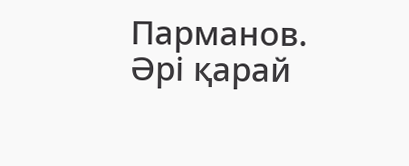Парманов.
Әрі қарай